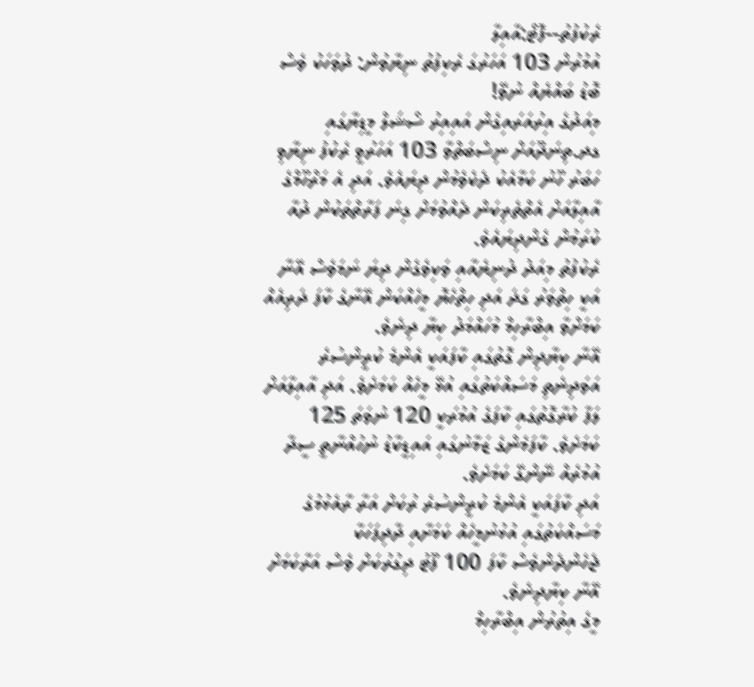ރެކުފުތު--ފޮޓޯ:އާއިލާ
އުމުރުން 103 އަހަރުގަ ރެކިފުތު ނިޔާވުން: ދުވަހަކު ވެސް ބޮޑު ބައްޔެއް ނުވޭ!
މިއަދުގެ އިރުއަރައިގެން އައިއިރު ސޯޝަލް މީޑިޔާގައި ގދ.ތިނަދޫއަށް ނިސްބަތްވާ 103 އަހަރުވީ ރެކުފު ނިޔާވި ހަބަރު ހޫނު ކަމާއެކު ދެކެވެމުން ދިޔައެވެ. އަދި އެ މަރްހޫމްގެ އާއިލާއަށް އެތްތެރިކަން ދެއްވުމަށް ގިނަ ފަރާތްތަކުން ދުއާ ކުރަމުން ގެންދިޔައެވެ.
ރެކުފުތު މިއަދު ދުނިޔެއާއި ވަކިވެގެން ދިޔަ ނަމަވެސް އޭނާ އަކީ ހިތްވަރު ގަދަ އަދި ހިތްހެޔޮ މީހެއްކަން އޭނާގެ ކާފަ ދަރިއެއް ކަމަށްވާ އިބްރާހިމް މުހައްމަދު ކިޔާ ދިނެވެ.
އޭނާ ކިޔާދިން ގޮތުގައި ކާފައަކީ އެންމެ ކުރީންސުރެ އަވަދިނެތި މަސައްކަތުގައި އުޅޭ މީހެއް ކަމަށެވެ. އަދި އާއިލާއަށް ލަފާ ކުރާގޮތުގައި ކާފަގެ އުމުރަކީ 120 ނުވަތަ 125 ކަމަށެވެ. ކާފަމެންގެ ޒަމާނުގައި އައިޑީކާޑު ނުހުއްނާތީ ސީދާ އުމުރެއް ނޭންގޭ ކަމަށެވެ.
އަދި ކާފައަކީ އެންމެ ކުރީންސުރެ ރުކަށް އަރާ ރާއެޅުމުގެ މަސައްކަތުގައި އުޅުނުމީހެއް ކަމަށާއި ދާދިފަހަކާ ޖެހެންދެންވެސް ކާފަ 100 ފޫޓު ދިގުރުކަށް ވެސް އަރާކަމަށް އޭނާ ކިޔާދިނެވެ.
މީގެ އިތުރުން އިބްރާހިމް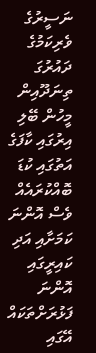ނަސީރުގެ ވެރިކަމުގެ ދައުރުގަ ތިނަދޫއިން މީހުން ބޭލި އިރުގައި ކާފަގެ އަތުގައި ކުޑަ ބޮއްކުރައެއް ވެސް އޮންނަ ކަމަށާއި އަދި ކައިރީގައި އޮންނަ ފަޅުރަށްތަކައް އޭގައި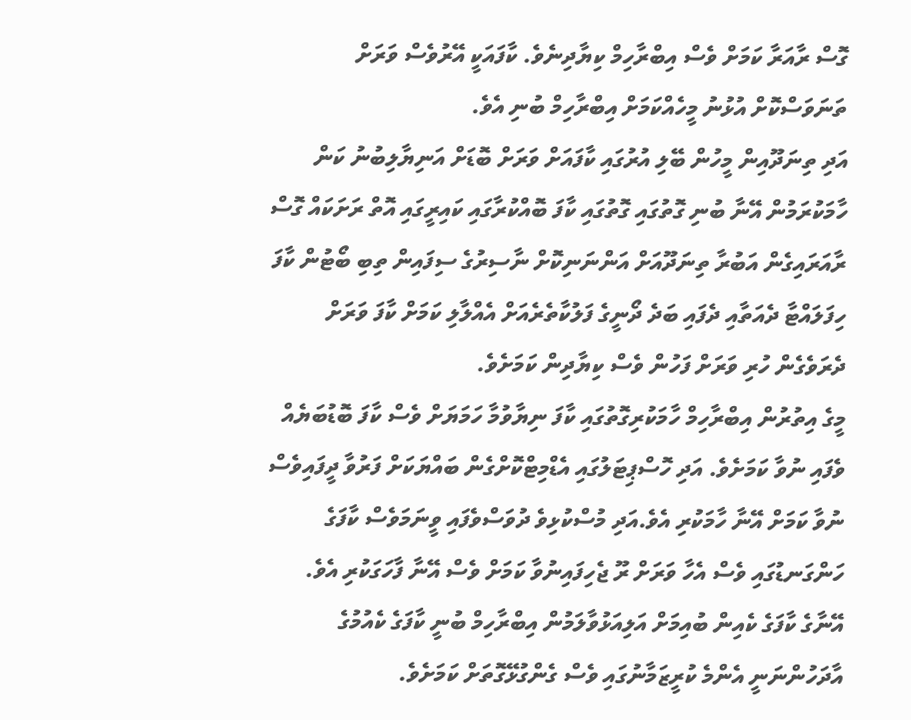ގޮސް ރާއަރާ ކަމަށް ވެސް އިބްރާހިމް ކިޔާދިނެވެ. ކާފައަކީ އޭރުވެސް ވަރަށް ތަނަވަސްކޮށް އުޅުނު މީހެއްކަމަށް އިބްރާހިމް ބުނި އެވެ.
އަދި ތިނަދޫއިން މީހުން ބޭލި އުރުގައި ކާފައަށް ވަރަށް ބޮޑަށް އަނިޔާލިބުނު ކަން ހާމަކުރަމުން އޭނާ ބުނި ގޮތުގައި ގޮތުގައި ކާފަ ބޮއްކުރާގައި ކައިރީގައި އޮތް ރަށަކައް ގޮސް ރާއަރައިގެން އަބުރާ ތިނަދޫއަށް އަންނަނިކޮށް ނާސިރުގެ ސިފައިން ތިބި ބޯޓުން ކާފަ ހިފަލައްޓާ ދެއަތާއި ދެފައި ބަދެ ދޯނީގެ ފަލުކާތެރެއަށް އެއްލާލި ކަމަށް ކާފަ ވަރަށް ދެރަވެގެން ހުރި ވަރަށް ފަހުން ވެސް ކިޔާދިން ކަމަށެވެ.
މީގެ އިތުރުން އިބްރާހިމް ހާމަކުރިގޮތުގައި ކާފަ ނިޔާވުމާ ހަމަޔަށް ވެސް ކާފަ ބޮޑުބަޔެއް ވެފައި ނުވާ ކަމަށެވެ. އަދި ހޮސްޕިޓަލުގައި އެޑްމިޓްކޮށްގެން ބައްޔަކަށް ފަރުވާ ދީފައިވެސް ނުވާ ކަމަށް އޭނާ ހާމަކުރި އެވެ.އަދި މުސްކުޅިވެ ދުވަސްވެފައި ވީނަމަވެސް ކާފަގެ ހަންގަނޑުގައި ވެސް އެހާ ވަރަށް ރޫ ޖެހިފައިނުވާ ކަމަށް ވެސް އޭނާ ފާހަގަކުރި އެވެ.
އޭނާގެ ކާފަގެ ކެއިން ބުއިމަށް އަލިއަޅުވާލަމުން އިބްރާހިމް ބުނީ ކާފަގެ ކެއުމުގެ އާދަހުންނަނީ އެންމެ ކުރީޒަމާނުގައި ވެސް ގެންގުޅޭގޮތަށް ކަމަށެވެ.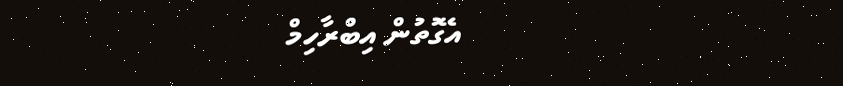އެގޮތުން އިބްރާހިމް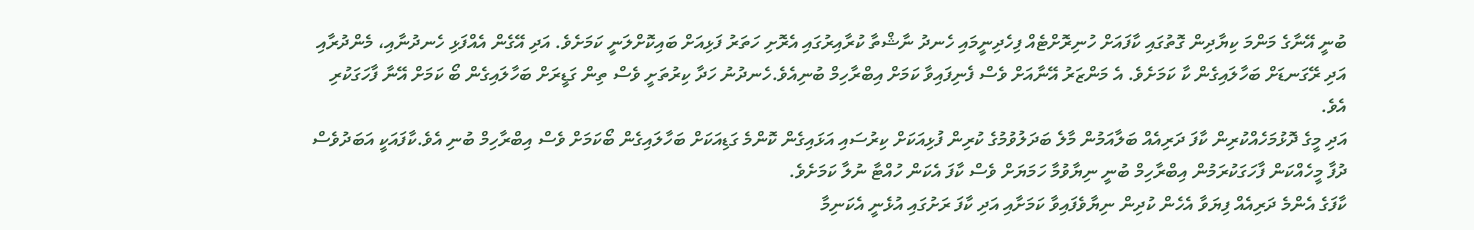ބުނީ އޭނާގެ މަންމަ ކިޔާދިން ގޮތުގައި ކާފައަށް ހުނިރޮށްޓެއް ފިހެދިނީމައި ހެނދު ނާޝްތާ ކުރާއިރުގައި އެރޮށި ހަތަރު ފަޅިއަށް ބައިކޮށްލަނީ ކަމަށެވެ. އަދި އޭގެން އެއްފަޅި ހެނދުނާއި، މެންދުރާއި އަދި ރޭގަނޑަށް ބަހާލައިގެން ކާ ކަމަށެވެ. އެ މަންޒަރު އޭނާއަށް ވެސް ފެނިފައިވާ ކަމަށް އިބްރާހިމް ބުނިއެވެ.ހެނދުނު ހަދާ ކިރުތަށީ ވެސް ތިން ގަޑީރަށް ބަހާލައިގެން ބޯ ކަމަށް އޭނާ ފާހަގަކުރި އެވެ.
އަދި މީގެ ދޮޅުމަހެއްކުރިން ކާފަ ދަރިއެއް ބަލާއަމުން މާލެ ބަދަލުވުމުގެ ކުރިން ފުޅިއަކަށް ކިރުސައި އަޅައިގެން ކޮންމެ ގަޑިއަކަށް ބަހާލައިގެން ބޯކަމަށް ވެސް އިބްރާހިމް ބުނި އެވެ.ކާފައަކީ އަބަދުވެސް ދުފާ މީހެއްކަން ފާހަގަކުރަމުން އިބްރާހިމް ބުނީ ނިޔާވުމާ ހަމަޔަށް ވެސް ކާފަ އެކަން ހުއްޓާ ނުލާ ކަމަށެވެ.
ކާފަގެ އެންމެ ދަރިއެއް ފިޔަވާ އެހެން ކުދިން ނިޔާވެފައިވާ ކަމަށާއި އަދި ކާފަ ރަށުގައި އުޅެނީ އެކަނިމާ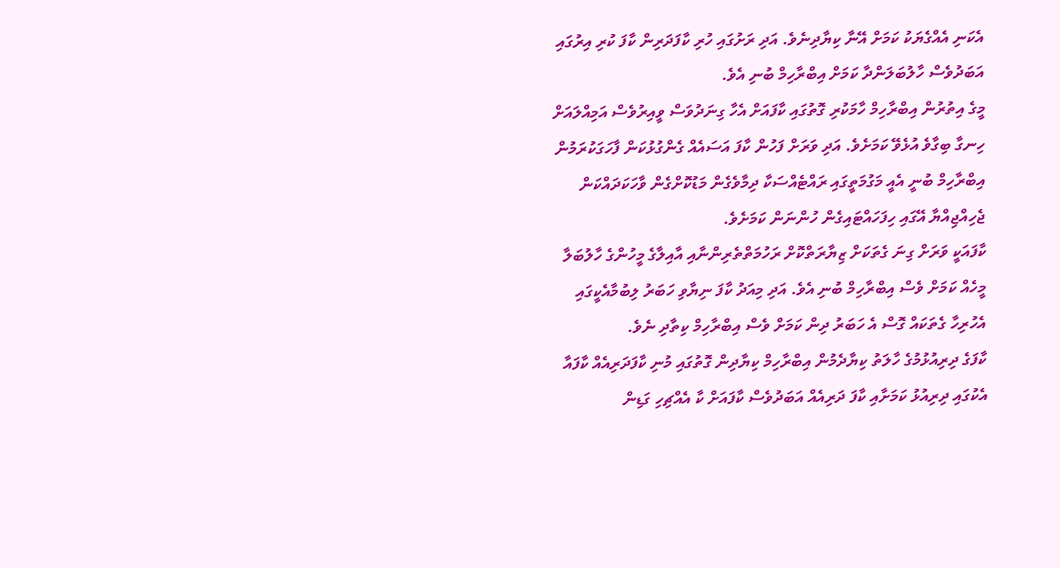އެކަނި އެއްގެޔަކު ކަމަށް އޭނާ ކިޔާދިނެވެ. އަދި ރަށުގައި ހުރި ކާފަދަރިން ކާފަ ކުރި އިރުގައި އަބަދުވެސް ހާލުބަލަންދާ ކަމަށް އިބްރާހިމް ބުނި އެވެ.
މީގެ އިތުރުން އިބްރާހިމް ހާމަކުރި ގޮތުގައި ކާފައަށް އެހާ ގިނަދުވަސް ވީއިރުވެސް އަމިއްލައަށް ހިނގާ ބިގާވެ އުޅެވޭ ކަމަށެވެ. އަދި ވަރަށް ފަހުން ކާފަ އަސައެއް ގެންގުޅުކަން ފާހަގަކުރަމުން އިބްރާހިމް ބުނީ އެއީ މަގުމަތީގައި ރައްޓެއްސަކާ ދިމާވެގެން މަޑުކޮށްގެން ވާހަކަދައްކަން ޖެހިއްޖިއްޔާ އޭގައި ހިފަހައްޓައިގެން ހުންނަން ކަމަށެވެ.
ކާފައަކީ ވަރަށް ގިނަ ގެތަކަށް ޒިޔާރަތްކޮށް ރަހުމަތްތެރިންނާއި އާއިލާގެ މީހުންގެ ހާލުބަލާ މީހެއް ކަމަށް ވެސް އިބްރާހިމް ބުނި އެވެ. އަދި މިއަދު ކާފަ ނިޔާވި ހަބަރު ލިބުމާއެކީގައި އެހުރިހާ ގެތަކައް ގޮސް އެ ހަބަރު ދިން ކަމަށް ވެސް އިބްރާހިމް ކިތާދި ނެވެ.
ކާފަގެ ދިރިއުޅުމުގެ ހާލަތު ކިޔާދެމުން އިބްރާހިމް ކިޔާދިން ގޮތުގައި މުނި ކާފަދަރިއެއް ކާފައާ އެކުގައި ދިރިއުޅު ކަމަށާއި ކާފަ ދަރިއެއް އަބަދުވެސް ކާފައަށް ކާ އެއްޗިހި ގަޑިން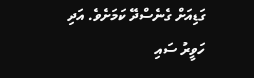ގަޑިއަށް ގެނެސްދޭ ކަމަށެވެ. އަދި ހަވީރު ސައި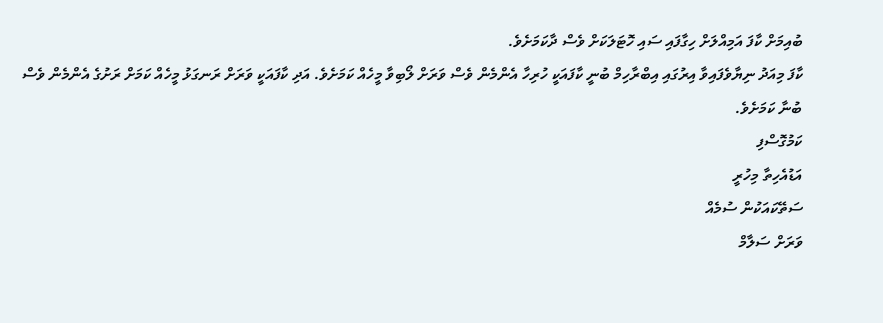ބުއިމަށް ކާފަ އަމިއްލަށް ހިގާފައި ސައި ހޮޓަލަކަށް ވެސް ދާކަމަށެވެ.
ކާފަ މިއަދު ނިޔާވެފައިވާ އިރުގައި އިބްރާހިމް ބުނީ ކާފައަކީ ހުރިހާ އެންމެން ވެސް ވަރަށް ލޯބިވާ މީހެއް ކަމަށެވެ. އަދި ކާފައަކީ ވަރަށް ރަނގަޅު މީހެއް ކަމަށް ރަށުގެ އެންމެން ވެސް ބުނާ ކަމަށެވެ.
ކަމުގޮސްފި
އަޑުއެހިތާ މިހުރީ
ސަތޭކައަކުން ސުމެއް
ވަރަށް ސަލާމް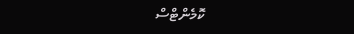ކޮމެންޓްސް